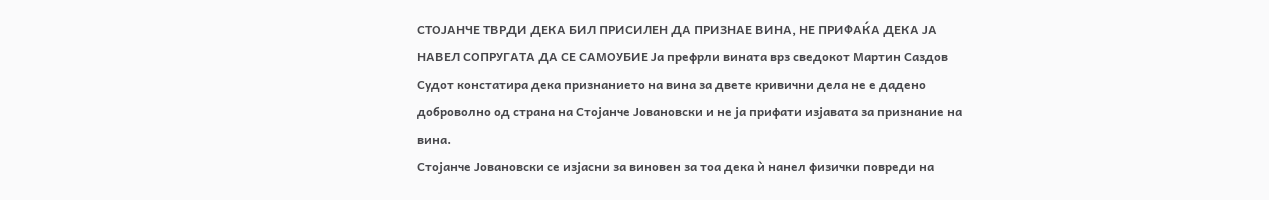СТОЈАНЧЕ ТВРДИ ДЕКА БИЛ ПРИСИЛЕН ДА ПРИЗНАЕ ВИНА, НЕ ПРИФАЌА ДЕКА ЈА НАВЕЛ СОПРУГАТА ДА СЕ САМОУБИЕ Ја префрли вината врз сведокот Мартин Саздов
Судот констатира дека признанието на вина за двете кривични дела не е дадено доброволно од страна на Стојанче Јовановски и не ја прифати изјавата за признание на вина.
Стојанче Joвановски се изјасни за виновен за тоа дека ѝ нанел физички повреди на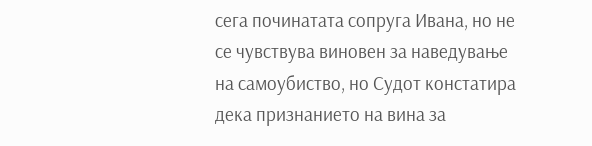сега починатата сопруга Ивана, но не се чувствува виновен за наведување на самоубиство, но Судот констатира дека признанието на вина за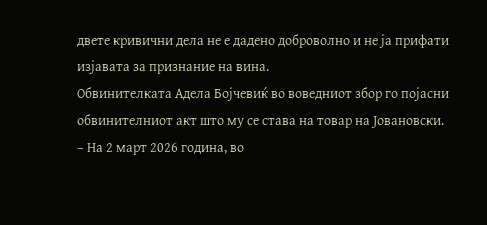двете кривични дела не е дадено доброволно и не ја прифати изјавата за признание на вина.
Обвинителката Адела Бојчевиќ во воведниот збор го појасни обвинителниот акт што му се става на товар на Јовановски.
– На 2 март 2026 година, во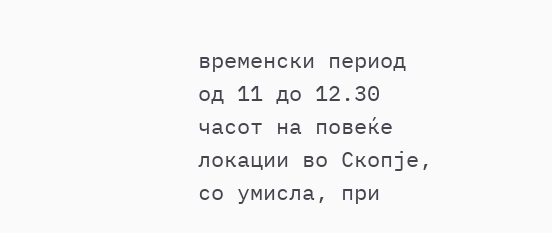временски период од 11 до 12.30 часот на повеќе локации во Скопје, со умисла, при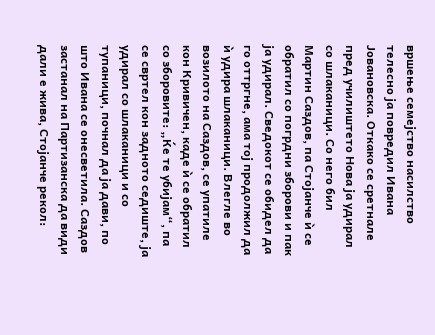вршење семејство насилство телесно ја повредил Ивана Јовановска. Откако се сретнале пред училиштето Нова ја удирал со шлаканици. Со него бил Мартин Саздов, па Стојанче ѝ се обратил со погрдни зборови и пак ја удирал. Сведокот се обидел да го оттргне, ама тој продолжил да ѝ удира шлаканици. Влегле во возилото на Саздов, се упатиле кон Кривичен, каде ѝ се обратил со зборовите: „Ќе те убијам“, па се свртел кон задното седиште, ја удирал со шлаканици и со тупаници, почнал да ја дави, по што Ивана се онесветила. Саздов застанал на Партизанска да види дали е жива, Стојанче рекол: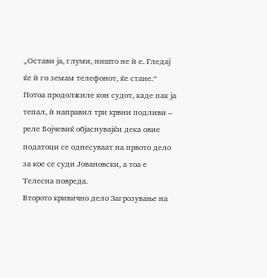„Остави ја, глуми, ништо не ѝ е. Гледај ќе ѝ го земам телефонот, ќе стане.“ Потоа продолжиле кон судот, каде пак ја тепал, ѝ направил три крвни подливи – реле Бојчевиќ објаснувајќи дека овие податоци се однесуваат на првото дело за кое се суди Јовановски, а тоа е Телесна повреда.
Второто кривично дело Загрозување на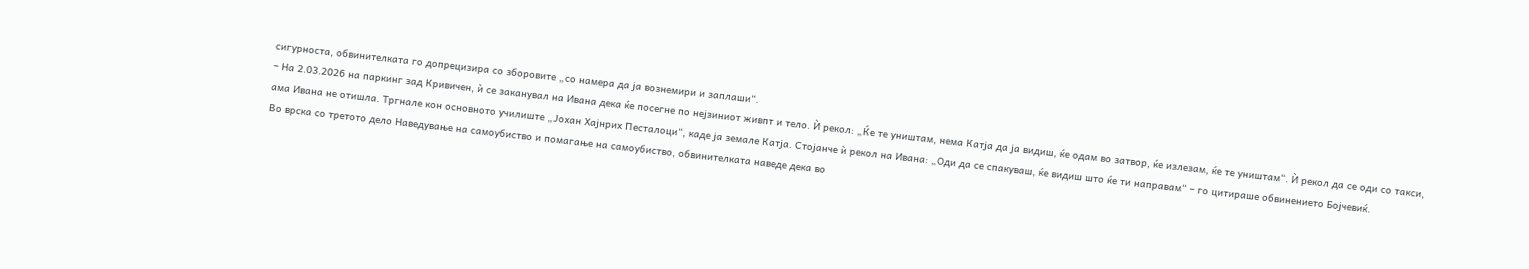сигурноста, обвинителката го допрецизира со зборовите „со намера да ја вознемири и заплаши“.
– На 2.03.2026 на паркинг зад Кривичен, ѝ се заканувал на Ивана дека ќе посегне по нејзиниот живпт и тело. Ѝ рекол: „Ќе те уништам, нема Катја да ја видиш, ќе одам во затвор, ќе излезам, ќе те уништам“. Ѝ рекол да се оди со такси, ама Ивана не отишла. Тргнале кон основното училиште „Јохан Хајнрих Песталоци“, каде ја земале Катја. Стојанче ѝ рекол на Ивана: „Оди да се спакуваш, ќе видиш што ќе ти направам“ – го цитираше обвинението Бојчевиќ.
Во врска со третото дело Наведување на самоубиство и помагање на самоубиство, обвинителката наведе дека во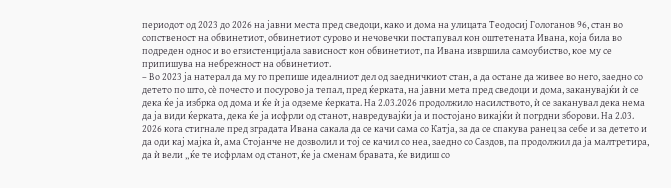периодот од 2023 до 2026 на јавни места пред сведоци, како и дома на улицата Теодосиј Гологанов 96, стан во сопственост на обвинетиот, обвинетиот сурово и нечовечки постапувал кон оштетената Ивана, која била во подреден однос и во егзистенцијала зависност кон обвинетиот, па Ивана извршила самоубиство, кое му се припишува на небрежност на обвинетиот.
– Во 2023 ја натерал да му го препише идеалниот дел од заедничкиот стан, а да остане да живее во него, заедно со детето по што, сѐ почесто и посурово ја тепал, пред ќерката, на јавни мета пред сведоци и дома, заканувајќи ѝ се дека ќе ја избрка од дома и ќе ѝ ја одземе ќерката. На 2.03.2026 продолжило насилството, ѝ се заканувал дека нема да ја види ќерката, дека ќе ја исфрли од станот, навредувајќи ја и постојано викајќи ѝ погрдни зборови. На 2.03. 2026 кога стигнале пред зградата Ивана сакала да се качи сама со Катја, за да се спакува ранец за себе и за детето и да оди кај мајка ѝ, ама Стојанче не дозволил и тој се качил со неа, заедно со Саздов, па продолжил да ја малтретира, да ѝ вели „ќе те исфрлам од станот, ќе ја сменам бравата, ќе видиш со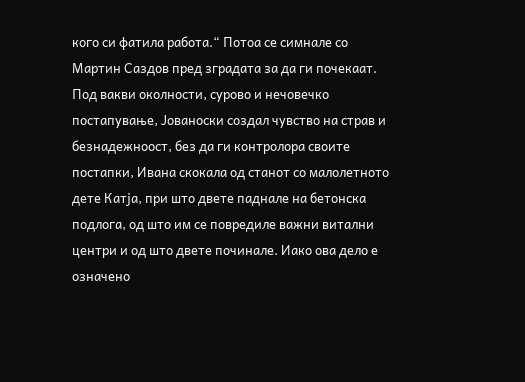кого си фатила работа.“ Потоа се симнале со Мартин Саздов пред зградата за да ги почекаат. Под вакви околности, сурово и нечовечко постапување, Јованоски создал чувство на страв и безнадежноост, без да ги контролора своите постапки, Ивана скокала од станот со малолетното дете Катја, при што двете паднале на бетонска подлога, од што им се повредиле важни витални центри и од што двете починале. Иако ова дело е означено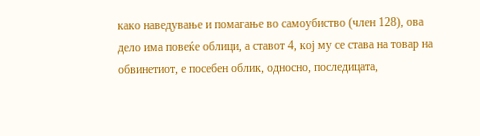како наведување и помагање во самоубиство (член 128), ова дело има повеќе облици, а ставот 4, кој му се става на товар на обвинетиот, е посебен облик, односно, последицата,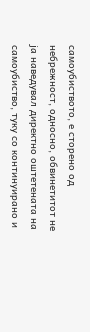самоубиството, е сторено од небрежност, односно, обвинетитот не ја наведувал директно оштетената на самоубиство, туку со континуирано и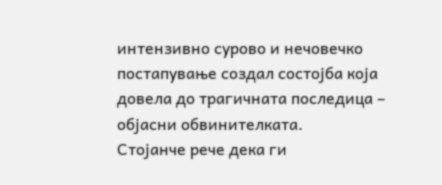интензивно сурово и нечовечко постапување создал состојба која довела до трагичната последица – објасни обвинителката.
Стојанче рече дека ги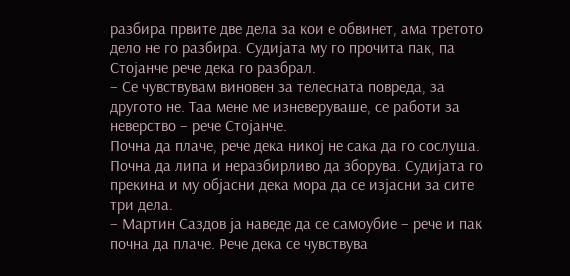разбира првите две дела за кои е обвинет, ама третото дело не го разбира. Судијата му го прочита пак, па Стојанче рече дека го разбрал.
– Се чувствувам виновен за телесната повреда, за другото не. Таа мене ме изневеруваше, се работи за неверство – рече Стојанче.
Почна да плаче, рече дека никој не сака да го сослуша. Почна да липа и неразбирливо да зборува. Судијата го прекина и му објасни дека мора да се изјасни за сите три дела.
– Мартин Саздов ја наведе да се самоубие – рече и пак почна да плаче. Рече дека се чувствува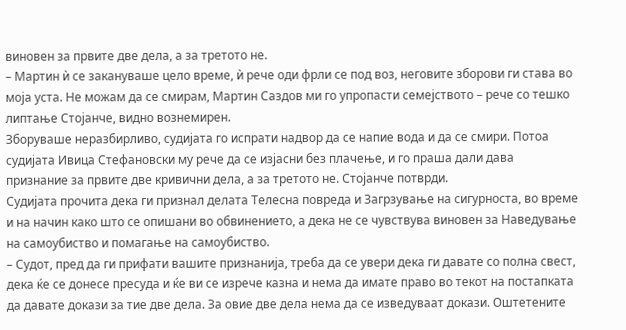виновен за првите две дела, а за третото не.
– Мартин ѝ се закануваше цело време, ѝ рече оди фрли се под воз, неговите зборови ги става во моја уста. Не можам да се смирам, Мартин Саздов ми го упропасти семејството – рече со тешко липтање Стојанче, видно вознемирен.
Зборуваше неразбирливо, судијата го испрати надвор да се напие вода и да се смири. Потоа судијата Ивица Стефановски му рече да се изјасни без плачење, и го праша дали дава признание за првите две кривични дела, а за третото не. Стојанче потврди.
Судијата прочита дека ги признал делата Телесна повреда и Загрзување на сигурноста, во време и на начин како што се опишани во обвинението, а дека не се чувствува виновен за Наведување на самоубиство и помагање на самоубиство.
– Судот, пред да ги прифати вашите признанија, треба да се увери дека ги давате со полна свест, дека ќе се донесе пресуда и ќе ви се изрече казна и нема да имате право во текот на постапката да давате докази за тие две дела. За овие две дела нема да се изведуваат докази. Оштетените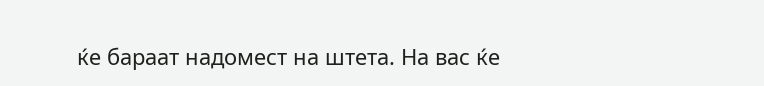ќе бараат надомест на штета. На вас ќе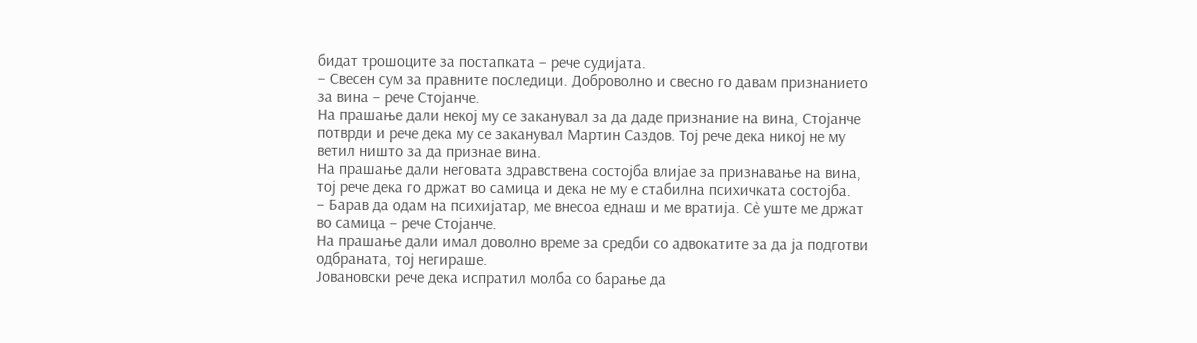бидат трошоците за постапката – рече судијата.
– Свесен сум за правните последици. Доброволно и свесно го давам признанието за вина – рече Стојанче.
На прашање дали некој му се заканувал за да даде признание на вина, Стојанче потврди и рече дека му се заканувал Мартин Саздов. Тој рече дека никој не му ветил ништо за да признае вина.
На прашање дали неговата здравствена состојба влијае за признавање на вина, тој рече дека го држат во самица и дека не му е стабилна психичката состојба.
– Барав да одам на психијатар, ме внесоа еднаш и ме вратија. Сѐ уште ме држат во самица – рече Стојанче.
На прашање дали имал доволно време за средби со адвокатите за да ја подготви одбраната, тој негираше.
Јовановски рече дека испратил молба со барање да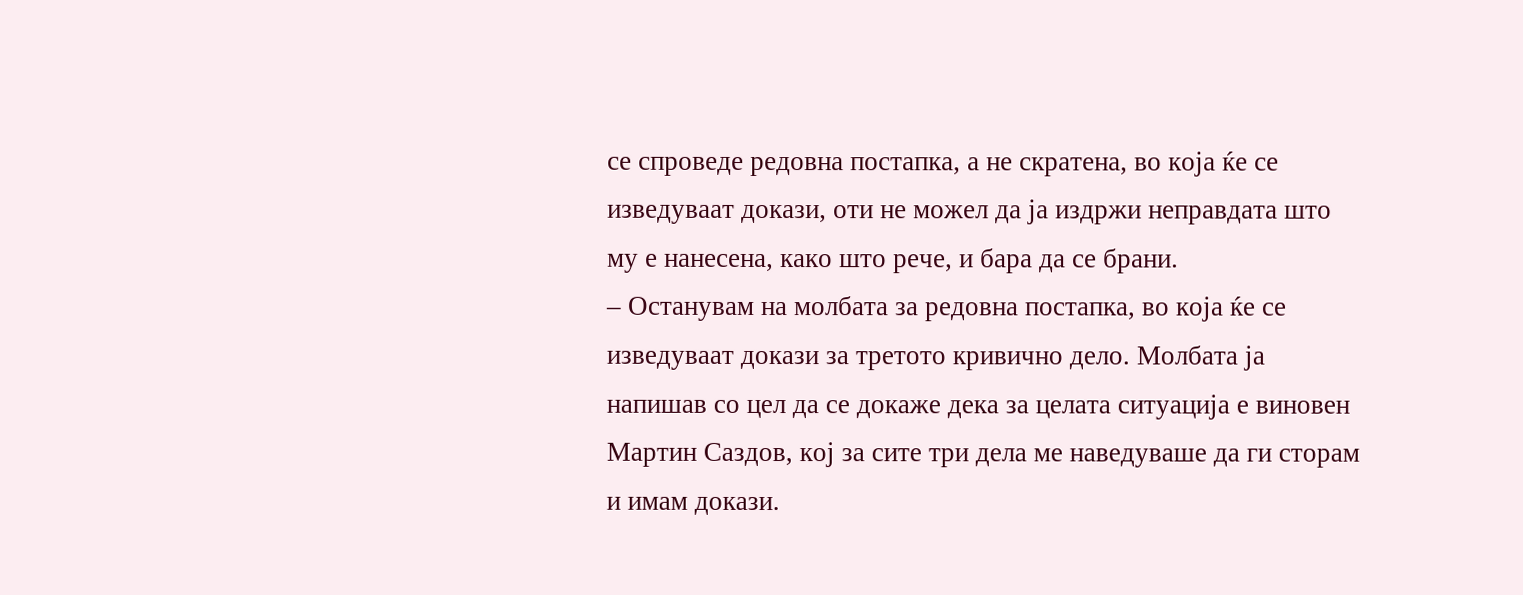се спроведе редовна постапка, а не скратена, во која ќе се изведуваат докази, оти не можел да ја издржи неправдата што му е нанесена, како што рече, и бара да се брани.
– Останувам на молбата за редовна постапка, во која ќе се изведуваат докази за третото кривично дело. Молбата ја напишав со цел да се докаже дека за целата ситуација е виновен Мартин Саздов, кој за сите три дела ме наведуваше да ги сторам и имам докази.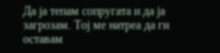Да ја тепам сопругата и да ја загрозам. Тој ме натреа да ги оставам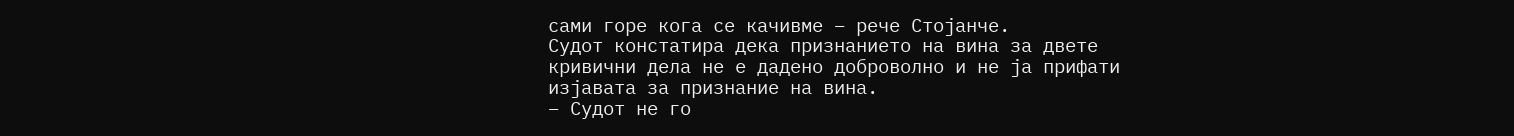сами горе кога се качивме – рече Стојанче.
Судот констатира дека признанието на вина за двете кривични дела не е дадено доброволно и не ја прифати изјавата за признание на вина.
– Судот не го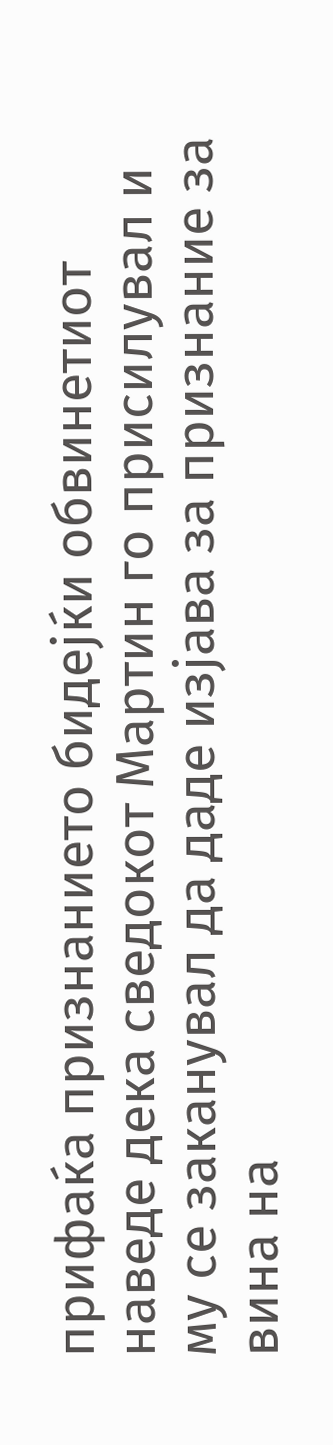прифаќа признанието бидејќи обвинетиот наведе дека сведокот Мартин го присилувал и му се заканувал да даде изјава за признание за вина на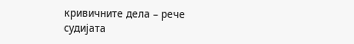кривичните дела – рече судијата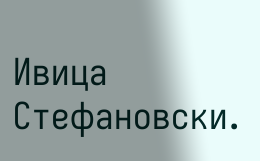Ивица Стефановски.